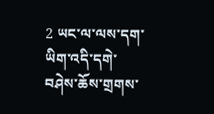2 ཡང་ལ་ལས་དག་ཡིག་འདི་དགེ་བཤེས་ཆོས་གྲགས་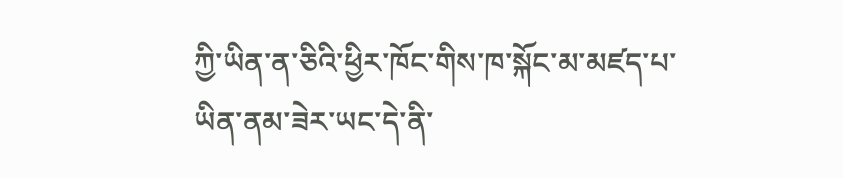ཀྱི་ཡིན་ན་ཅིའི་ཕྱིར་ཁོང་གིས་ཁ་སྐོང་མ་མཛད་པ་ཡིན་ནམ་ཟེར་ཡང་དེ་ནི་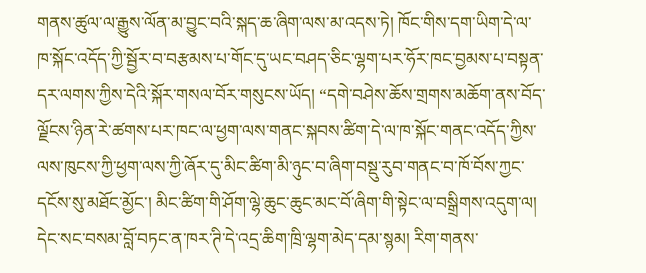གནས་ཚུལ་ལ་རྒྱུས་ལོན་མ་བྱུང་བའི་སྐད་ཆ་ཞིག་ལས་མ་འདས་ཏེ། ཁོང་གིས་དག་ཡིག་དེ་ལ་ཁ་སྐོང་འདོད་ཀྱི་སྦྱོར་བ་བརྩམས་པ་གོང་དུ་ཡང་བཤད་ཅིང་ལྷག་པར་ཧོར་ཁང་བྱམས་པ་བསྟན་དར་ལགས་ཀྱིས་དེའི་སྐོར་གསལ་བོར་གསུངས་ཡོད། “དགེ་བཤེས་ཆོས་གྲགས་མཆོག་ནས་བོད་ལྗོངས་ཉིན་རེ་ཚགས་པར་ཁང་ལ་ཕྱག་ལས་གནང་སྐབས་ཚིག་དེ་ལ་ཁ་སྐོང་གནང་འདོད་ཀྱིས་ལས་ཁུངས་ཀྱི་ཕྱག་ལས་ཀྱི་ཞོར་དུ་མིང་ཚིག་མི་ཉུང་བ་ཞིག་བསྡུ་རུབ་གནང་བ་ཁོ་བོས་ཀྱང་དངོས་སུ་མཐོང་མྱོང་། མིང་ཚིག་གི་ཤོག་ལྷེ་ཆུང་ཆུང་མང་བོ་ཞིག་གི་སྟེང་ལ་བསྒྲིགས་འདུག་ལ། དེང་སང་བསམ་བློ་བཏང་ན་ཁར་ཊི་དེ་འདྲ་ཆིག་ཁྲི་ལྷག་མེད་དམ་སྙམ། རིག་གནས་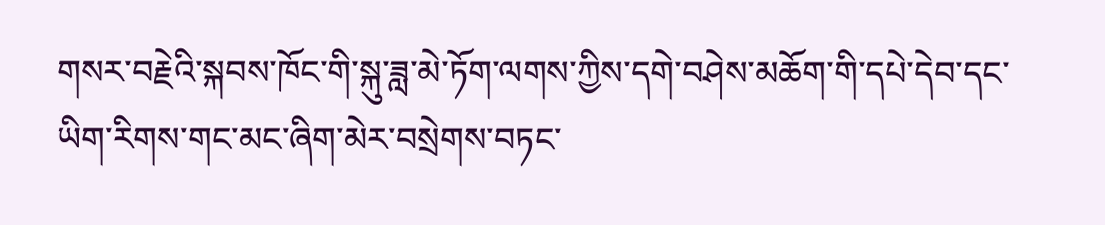གསར་བརྗེའི་སྐབས་ཁོང་གི་སྐུ་ཟླ་མེ་ཏོག་ལགས་ཀྱིས་དགེ་བཤེས་མཆོག་གི་དཔེ་དེབ་དང་ཡིག་རིགས་གང་མང་ཞིག་མེར་བསྲེགས་བཏང་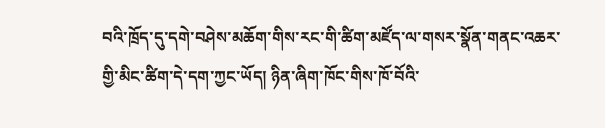བའི་ཁྲོད་དུ་དགེ་བཤེས་མཆོག་གིས་རང་གི་ཚིག་མཛོད་ལ་གསར་སྣོན་གནང་འཆར་གྱི་མིང་ཚིག་དེ་དག་ཀྱང་ཡོད། ཉིན་ཞིག་ཁོང་གིས་ཁོ་བོའི་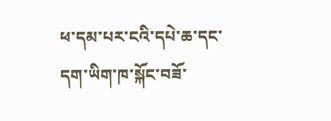ཕ་དམ་པར་ངའི་དཔེ་ཆ་དང་དག་ཡིག་ཁ་སྐོང་བཟོ་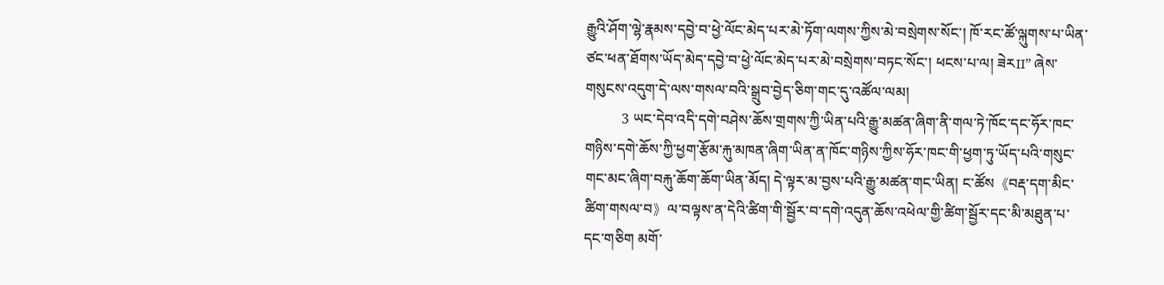རྒྱུའི་ཤོག་ལྷེ་རྣམས་དབྱེ་བ་ཕྱེ་ལོང་མེད་པར་མེ་ཏོག་ལགས་ཀྱིས་མེ་བསྲེགས་སོང་། ཁོ་རང་ཚོ་ལྐུགས་པ་ཡིན་ཙང་ཕན་ཐོགས་ཡོད་མེད་དབྱེ་བ་ཕྱེ་ལོང་མེད་པར་མེ་བསྲེགས་བཏང་སོང་། ཕངས་པ་ལ། ཟེརⅡ” ཞེས་གསུངས་འདུག་དེ་ལས་གསལ་བའི་སྒྲུབ་བྱེད་ཅིག་གང་དུ་འཚོལ་ལམ།
          3 ཡང་དེབ་འདི་དགེ་བཤེས་ཆོས་གྲགས་ཀྱི་ཡིན་པའི་རྒྱུ་མཚན་ཞིག་ནི་གལ་ཏེ་ཁོང་དང་ཧོར་ཁང་གཉིས་དགེ་ཆོས་ཀྱི་ཕྱག་རྩོམ་རྐུ་མཁན་ཞིག་ཡིན་ན་ཁོང་གཉིས་ཀྱིས་ཧོར་ཁང་གི་ཕྱག་ཏུ་ཡོད་པའི་གསུང་གང་མང་ཞིག་བརྐུ་ཆོག་ཆོག་ཡིན་མོད། དེ་ལྟར་མ་བྱས་པའི་རྒྱུ་མཚན་གང་ཡིན། ང་ཚོས《བརྡ་དག་མིང་ཚིག་གསལ་བ》ལ་བལྟས་ན་དེའི་ཚིག་གི་སྦྱོར་བ་དགེ་འདུན་ཆོས་འཕེལ་གྱི་ཚིག་སྦྱོར་དང་མི་མཐུན་པ་དང་གཅིག མགོ་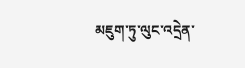མཇུག་ཏུ་ལུང་འདྲེན་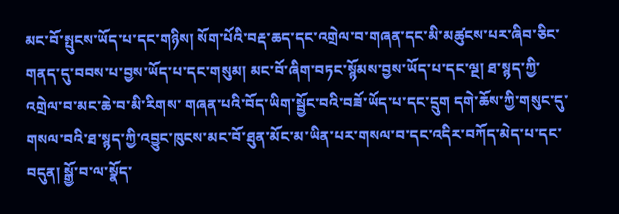མང་བོ་སྤུངས་ཡོད་པ་དང་གཉིས། སོག་པོའི་བརྡ་ཆད་དང་འགྲེལ་བ་གཞན་དང་མི་མཚུངས་པར་ཞིབ་ཅིང་གནད་དུ་བབས་པ་བྱས་ཡོད་པ་དང་གསུམ། མང་བོ་ཞིག་བཏང་སྙོམས་བྱས་ཡོད་པ་དང་ལྔ། ཐ་སྙད་ཀྱི་འགྲེལ་བ་མང་ཆེ་བ་མི་རིགས་ གཞན་པའི་བོད་ཡིག་སྦྱོང་བའི་བཟོ་ཡོད་པ་དང་དྲུག དགེ་ཆོས་ཀྱི་གསུང་དུ་གསལ་བའི་ཐ་སྙད་ཀྱི་འབྱུང་ཁུངས་མང་བོ་ཐུན་མོང་མ་ཡིན་པར་གསལ་བ་དང་འདིར་བཀོད་མེད་པ་དང་བདུན། སྒྱོ་བ་ལ་སྣོད་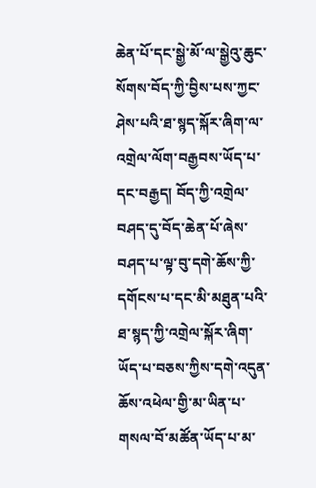ཆེན་པོ་དང་སྒྱེ་མོ་ལ་སྒྱེའུ་ཆུང་སོགས་བོད་ཀྱི་བྱིས་པས་ཀྱང་ཤེས་པའི་ཐ་སྙད་སྐོར་ཞིག་ལ་འགྲེལ་ལོག་བརྒྱབས་ཡོད་པ་དང་བརྒྱད། བོད་ཀྱི་འགྲེལ་བཤད་དུ་བོད་ཆེན་པོ་ཞེས་བཤད་པ་ལྟ་བུ་དགེ་ཆོས་ཀྱི་དགོངས་པ་དང་མི་མཐུན་པའི་ཐ་སྙད་ཀྱི་འགྲེལ་སྐོར་ཞིག་ཡོད་པ་བཅས་ཀྱིས་དགེ་འདུན་ཆོས་འཕེལ་གྱི་མ་ཡིན་པ་གསལ་བོ་མཚོན་ཡོད་པ་མ་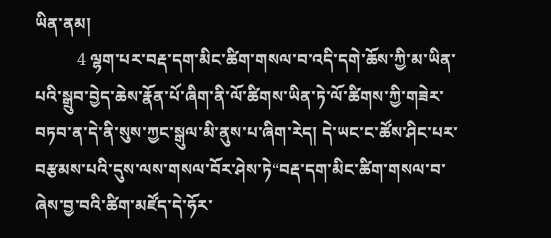ཡིན་ནམ།
          4 ལྷག་པར་བརྡ་དག་མིང་ཚིག་གསལ་བ་འདི་དགེ་ཆོས་ཀྱི་མ་ཡིན་པའི་སྒྲུབ་བྱེད་ཆེས་རྣོན་པོ་ཞིག་ནི་ལོ་ཚིགས་ཡིན་ཏེ་ལོ་ཚིགས་ཀྱི་གཟེར་བཏབ་ན་དེ་ནི་སུས་ཀྱང་སྒུལ་མི་ནུས་པ་ཞིག་རེད། དེ་ཡང་ང་ཚོས་ཤིང་པར་བརྩམས་པའི་དུས་ལས་གསལ་བོར་ཤེས་ཏེ“བརྡ་དག་མིང་ཚིག་གསལ་བ་ཞེས་བྱ་བའི་ཚིག་མཛོད་དེ་ཧོར་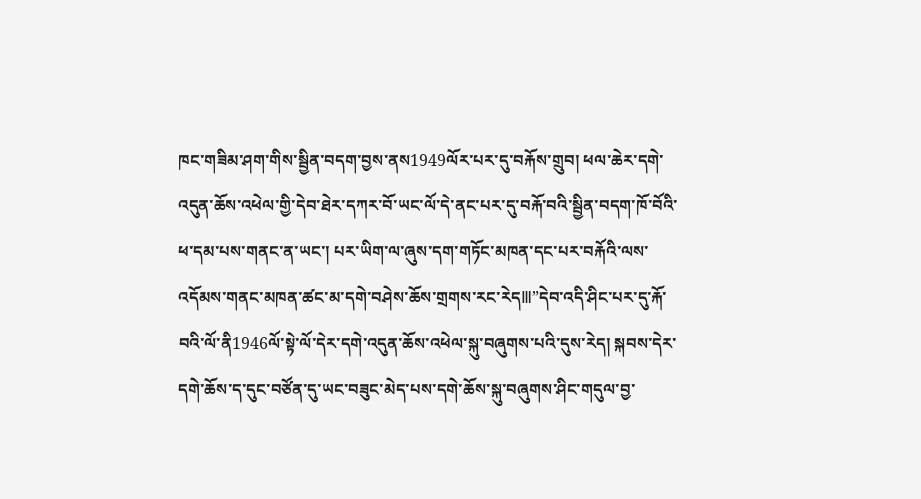ཁང་གཟིམ་ཤག་གིས་སྦྱིན་བདག་བྱས་ནས1949ལོར་པར་དུ་བརྐོས་གྲུབ། ཕལ་ཆེར་དགེ་འདུན་ཆོས་འཕེལ་གྱི་དེབ་ཐེར་དཀར་བོ་ཡང་ལོ་དེ་ནང་པར་དུ་བརྐོ་བའི་སྦྱིན་བདག་ཁོ་བོའི་ཕ་དམ་པས་གནང་ན་ཡང་། པར་ཡིག་ལ་ཞུས་དག་གཏོང་མཁན་དང་པར་བརྐོའི་ལས་འདོམས་གནང་མཁན་ཚང་མ་དགེ་བཤེས་ཆོས་གྲགས་རང་རེདⅢ”དེབ་འདི་ཤིང་པར་དུ་རྐོ་བའི་ལོ་ནི1946ལོ་སྟེ་ལོ་དེར་དགེ་འདུན་ཆོས་འཕེལ་སྐུ་བཞུགས་པའི་དུས་རེད། སྐབས་དེར་དགེ་ཆོས་ད་དུང་བཙོན་དུ་ཡང་བཟུང་མེད་པས་དགེ་ཆོས་སྐུ་བཞུགས་ཤིང་གདུལ་བྱ་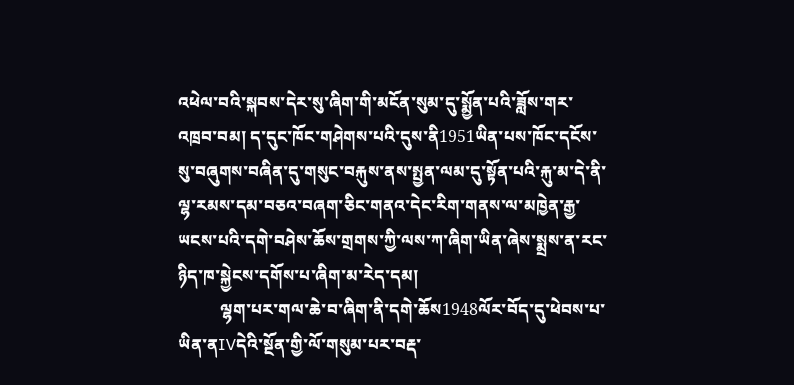འཕེལ་བའི་སྐབས་དེར་སུ་ཞིག་གི་མངོན་སུམ་དུ་སྨྱོན་པའི་ཟློས་གར་འཁྲབ་བམ། ད་དུང་ཁོང་གཤེགས་པའི་དུས་ནི1951ཡིན་པས་ཁོང་དངོས་སུ་བཞུགས་བཞིན་དུ་གསུང་བརྐུས་ནས་སྤྱན་ལམ་དུ་སྟོན་པའི་རྐུ་མ་དེ་ནི་ལྷ་རམས་དམ་བཅའ་བཞག་ཅིང་གནའ་དེང་རིག་གནས་ལ་མཁྱེན་རྒྱ་ཡངས་པའི་དགེ་བཤེས་ཆོས་གྲགས་ཀྱི་ལས་ཀ་ཞིག་ཡིན་ཞེས་སྨྲས་ན་རང་ཉིད་ཁ་སྐྱེངས་དགོས་པ་ཞིག་མ་རེད་དམ།
          ལྷག་པར་གལ་ཆེ་བ་ཞིག་ནི་དགེ་ཆོས1948ལོར་བོད་དུ་ཕེབས་པ་ཡིན་ནⅣདེའི་སྔོན་གྱི་ལོ་གསུམ་པར་བརྡ་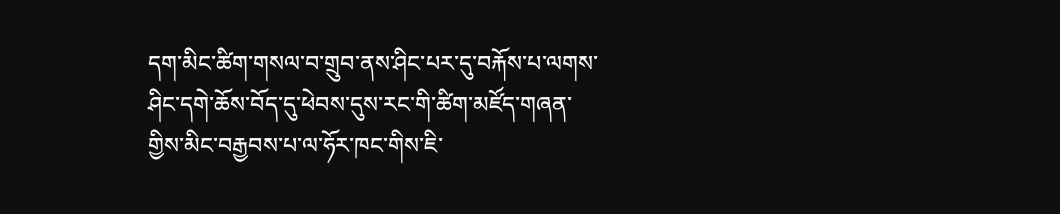དག་མིང་ཚིག་གསལ་བ་གྲུབ་ནས་ཤིང་པར་དུ་བརྐོས་པ་ལགས་ཤིང་དགེ་ཆོས་བོད་དུ་ཕེབས་དུས་རང་གི་ཚིག་མཛོད་གཞན་གྱིས་མིང་བརྒྱབས་པ་ལ་ཧོར་ཁང་གིས་ཇི་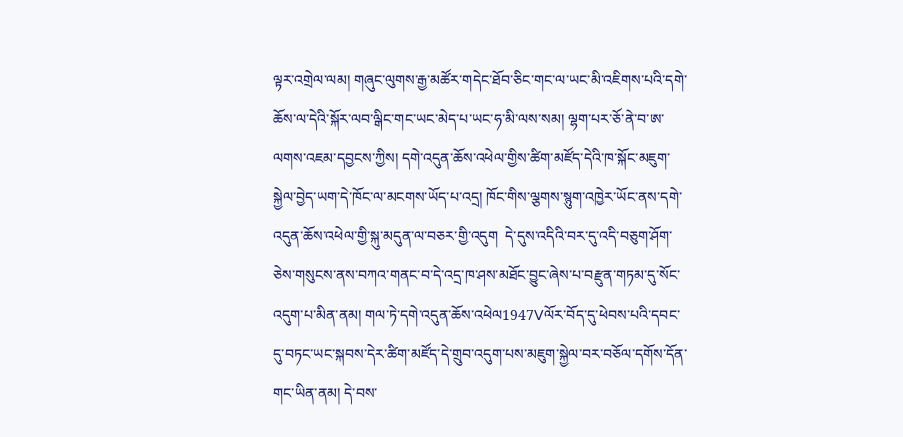ལྟར་འགྲེལ་ལམ། གཞུང་ལུགས་རྒྱ་མཚོར་གདེང་ཐོབ་ཅིང་གང་ལ་ཡང་མི་འཇིགས་པའི་དགེ་ཆོས་ལ་དེའི་སྐོར་ལབ་ལྒིང་གང་ཡང་མེད་པ་ཡང་ཧ་མི་ལས་སམ། ལྷག་པར་ཅོ་ནེ་བ་ཨ་ལགས་འཇམ་དབྱངས་ཀྱིས། དགེ་འདུན་ཆོས་འཕེལ་གྱིས་ཚིག་མཛོད་དེའི་ཁ་སྐོང་མཇུག་སྐྱེལ་བྱེད་ཡག་དེ་ཁོང་ལ་མངགས་ཡོད་པ་འདྲ། ཁོང་གིས་ལྕགས་སྙུག་འཁྱེར་ཡོང་ནས་དགེ་འདུན་ཆོས་འཕེལ་གྱི་སྐུ་མདུན་ལ་བཅར་གྱི་འདུག  དེ་དུས་འདིའི་བར་དུ་འདི་བཅུག་ཤོག་ཅེས་གསུངས་ནས་བཀའ་གནང་བ་དེ་འདྲ་ཁ་ཤས་མཐོང་བྱུང་ཞེས་པ་བརྫུན་གཏམ་དུ་སོང་འདུག་པ་མིན་ནམ། གལ་ཏེ་དགེ་འདུན་ཆོས་འཕེལ1947Ⅴལོར་བོད་དུ་ཕེབས་པའི་དབང་དུ་བཏང་ཡང་སྐབས་དེར་ཚིག་མཛོད་དེ་གྲུབ་འདུག་པས་མཇུག་སྐྱེལ་བར་བཅོལ་དགོས་དོན་གང་ཡིན་ནམ། དེ་བས་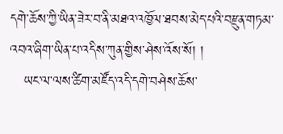དགེ་ཆོས་ཀྱི་ཡིན་ཟེར་བ་ནི་མཐའ་འཁྱོལ་ཐབས་མེད་པའི་བརྫུན་གཏམ་འབའ་ཞིག་ཡིན་པ་འདིས་ཀུན་གྱིས་ཤེས་འོས་སོ། །
   ཡང་ལ་ལས་ཚིག་མཛོད་འདི་དགེ་བཤེས་ཆོས་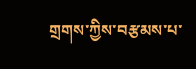གྲགས་ཀྱིས་བརྩམས་པ་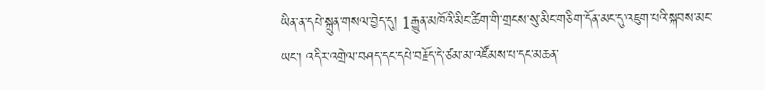ཡིན་ན་དཔེ་སྐྲུན་གསལ་བྱེད་དུ། 1རྒྱུན་མཁོའི་མིང་ཚིག་གི་གྲངས་སུ་མིང་གཅིག་དོན་མང་དུ་འཇུག་པའི་སྐབས་མང་ཡང་། འདིར་འགྲེལ་བཤད་དང་དཔེ་བརྗོད་དེ་ཙམ་མ་འཛོམས་པ་དང་མཆན་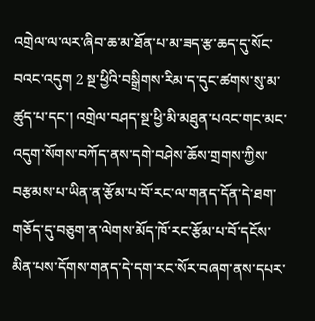འགྲེལ་ལ་ལར་ཞིབ་ཆ་མ་ཐོན་པ་མ་ཟད་རྩ་ཆད་དུ་སོང་བའང་འདུག 2 སྔ་ཕྱིའི་བསྒྲིགས་རིམ་ད་དུང་ཚགས་སུ་མ་ཚུད་པ་དང་། འགྲེལ་བཤད་སྔ་ཕྱི་མི་མཐུན་པའང་གང་མང་འདུག་སོགས་བཀོད་ནས་དགེ་བཤེས་ཆོས་གྲགས་ཀྱིས་བརྩམས་པ་ཡིན་ན་རྩོམ་པ་བོ་རང་ལ་གནད་དོན་དེ་ཐག་གཅོད་དུ་བཅུག་ན་ལེགས་མོད་ཁོ་རང་རྩོམ་པ་བོ་དངོས་མིན་པས་དོགས་གནད་དེ་དག་རང་སོར་བཞག་ནས་དཔར་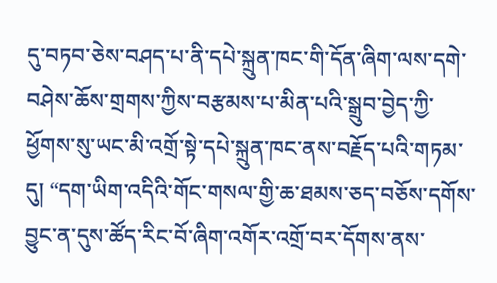དུ་བཏབ་ཅེས་བཤད་པ་ནི་དཔེ་སྐྲུན་ཁང་གི་དོན་ཞིག་ལས་དགེ་བཤེས་ཆོས་གྲགས་ཀྱིས་བརྩམས་པ་མིན་པའི་སྒྲུབ་བྱེད་ཀྱི་ཕྱོགས་སུ་ཡང་མི་འགྲོ་སྟེ་དཔེ་སྐྲུན་ཁང་ནས་བརྗོད་པའི་གཏམ་དུ། “དག་ཡིག་འདིའི་གོང་གསལ་གྱི་ཆ་ཐམས་ཅད་བཅོས་དགོས་བྱུང་ན་དུས་ཚོད་རིང་བོ་ཞིག་འགོར་འགྲོ་བར་དོགས་ནས་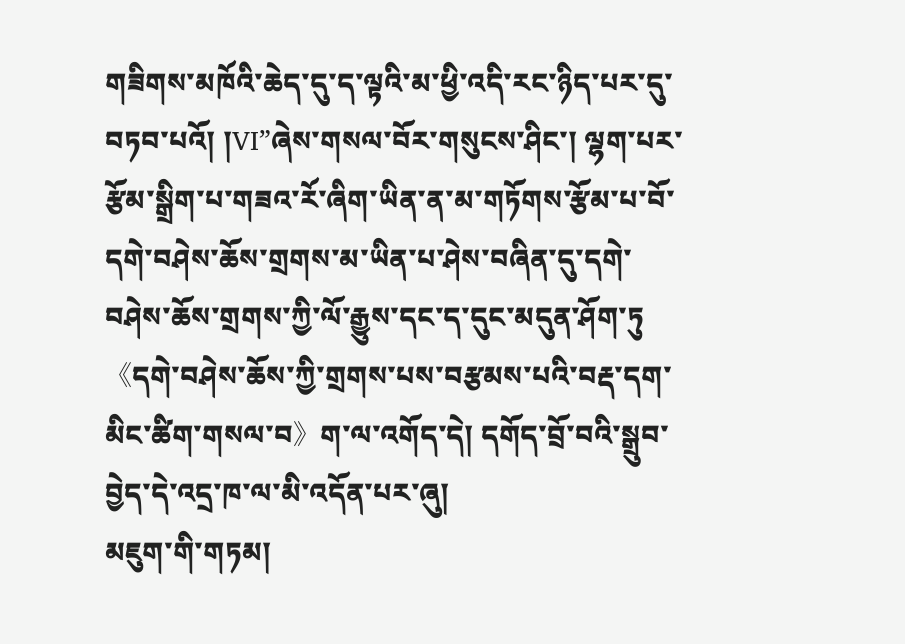གཟིགས་མཁོའི་ཆེད་དུ་ད་ལྟའི་མ་ཕྱི་འདི་རང་ཉིད་པར་དུ་བཏབ་པའོ། །Ⅵ”ཞེས་གསལ་བོར་གསུངས་ཤིང་། ལྷག་པར་རྩོམ་སྒྲིག་པ་གཟའ་རོ་ཞིག་ཡིན་ན་མ་གཏོགས་རྩོམ་པ་བོ་དགེ་བཤེས་ཆོས་གྲགས་མ་ཡིན་པ་ཤེས་བཞིན་དུ་དགེ་བཤེས་ཆོས་གྲགས་ཀྱི་ལོ་རྒྱུས་དང་ད་དུང་མདུན་ཤོག་ཏུ《དགེ་བཤེས་ཆོས་ཀྱི་གྲགས་པས་བརྩམས་པའི་བརྡ་དག་མིང་ཚིག་གསལ་བ》ག་ལ་འགོད་དེ། དགོད་བྲོ་བའི་སྒྲུབ་བྱེད་དེ་འདྲ་ཁ་ལ་མི་འདོན་པར་ཞུ།
མཇུག་གི་གཏམ།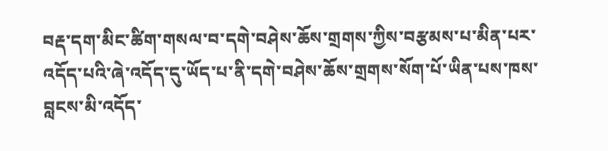བརྡ་དག་མིང་ཚིག་གསལ་བ་དགེ་བཤེས་ཆོས་གྲགས་ཀྱིས་བརྩམས་པ་མིན་པར་འདོད་པའི་ཞེ་འདོད་དུ་ཡོད་པ་ནི་དགེ་བཤེས་ཆོས་གྲགས་སོག་པོ་ཡིན་པས་ཁས་བླངས་མི་འདོད་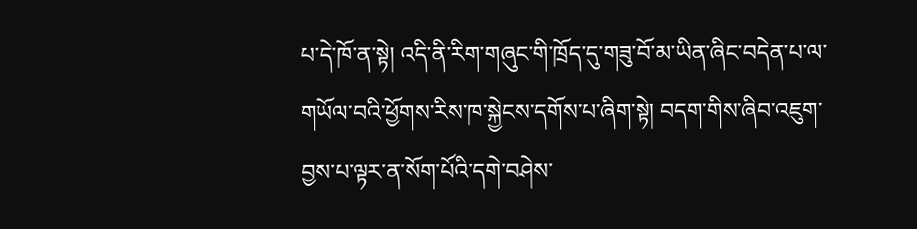པ་དེ་ཁོ་ན་སྟེ། འདི་ནི་རིག་གཞུང་གི་ཁྲོད་དུ་གཟུ་བོ་མ་ཡིན་ཞིང་བདེན་པ་ལ་གཡོལ་བའི་ཕྱོགས་རིས་ཁ་སྐྱེངས་དགོས་པ་ཞིག་སྟེ། བདག་གིས་ཞིབ་འཇུག་བྱས་པ་ལྟར་ན་སོག་པོའི་དགེ་བཤེས་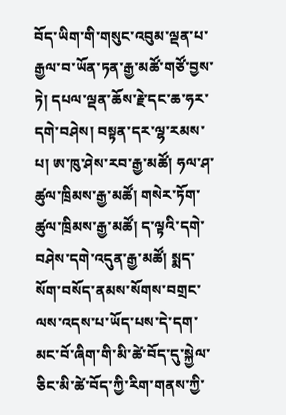བོད་ཡིག་གི་གསུང་འབུམ་ལྡན་པ་རྒྱལ་བ་ཡོན་ཏན་རྒྱ་མཚོ་གཙོ་བྱས་ཏེ། དཔལ་ལྡན་ཆོས་རྗེ་དང་ཆ་ཧར་དགེ་བཤེས། བསྟན་དར་ལྷ་རམས་པ། ཨ་ཁུ་ཤེས་རབ་རྒྱ་མཚོ། ཧལ་ཤ་ཚུལ་ཁྲིམས་རྒྱ་མཚོ། གསེར་ཏོག་ཚུལ་ཁྲིམས་རྒྱ་མཚོ། ད་ལྟའི་དགེ་བཤེས་དགེ་འདུན་རྒྱ་མཚོ། སྨད་སོག་བསོད་ནམས་སོགས་བགྲང་ལས་འདས་པ་ཡོད་པས་དེ་དག་མང་བོ་ཞིག་གི་མི་ཚེ་བོད་དུ་སྐྱེལ་ཅིང་མི་ཚེ་བོད་ཀྱི་རིག་གནས་ཀྱི་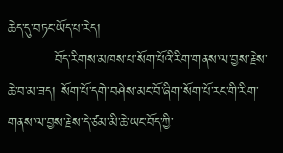ཆེད་དུ་བཏང་ཡོད་པ་རེད།
          བོད་རིགས་མཁས་པ་སོག་པོའི་རིག་གནས་ལ་བྱས་རྗེས་ཆེ་བ་མ་ཟད། སོག་པོ་དགེ་བཤེས་མང་བོ་ཞིག་སོག་པོ་རང་གི་རིག་གནས་ལ་བྱས་རྗེས་དེ་ཙམ་མི་ཆེ་ཡང་བོད་ཀྱི་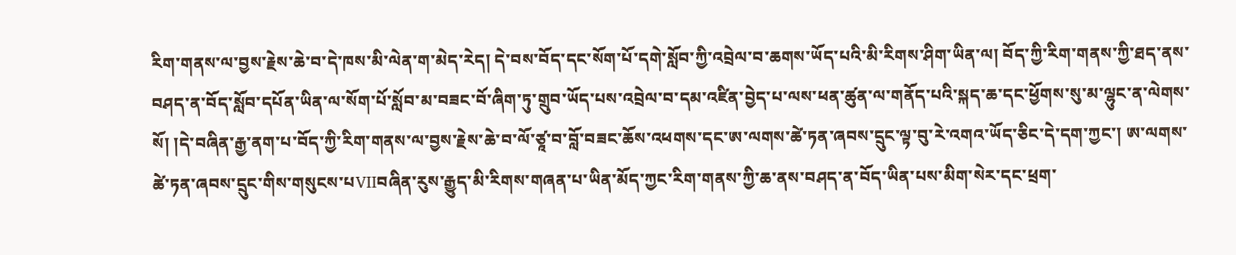རིག་གནས་ལ་བྱས་རྗེས་ཆེ་བ་དེ་ཁས་མི་ལེན་ག་མེད་རེད། དེ་བས་བོད་དང་སོག་པོ་དགེ་སློབ་ཀྱི་འབྲེལ་བ་ཆགས་ཡོད་པའི་མི་རིགས་ཤིག་ཡིན་ལ། བོད་ཀྱི་རིག་གནས་ཀྱི་ཐད་ནས་བཤད་ན་བོད་སློབ་དཔོན་ཡིན་ལ་སོག་པོ་སློབ་མ་བཟང་བོ་ཞིག་ཏུ་གྲུབ་ཡོད་པས་འབྲེལ་བ་དམ་འཛིན་བྱེད་པ་ལས་ཕན་ཚུན་ལ་གནོད་པའི་སྐད་ཆ་དང་ཕྱོགས་སུ་མ་ལྷུང་ན་ལེགས་སོ། །དེ་བཞིན་རྒྱ་ནག་པ་བོད་ཀྱི་རིག་གནས་ལ་བྱས་རྗེས་ཆེ་བ་ལོ་ཙཱ་བ་བློ་བཟང་ཆོས་འཕགས་དང་ཨ་ལགས་ཚེ་ཏན་ཞབས་དྲུང་ལྟ་བུ་རེ་འགའ་ཡོད་ཅིང་དེ་དག་ཀྱང་། ཨ་ལགས་ཚེ་ཏན་ཞབས་དྲུང་གིས་གསུངས་པⅦབཞིན་རུས་རྒྱུད་མི་རིགས་གཞན་པ་ཡིན་མོད་ཀྱང་རིག་གནས་ཀྱི་ཆ་ནས་བཤད་ན་བོད་ཡིན་པས་མིག་སེར་དང་ཕྲག་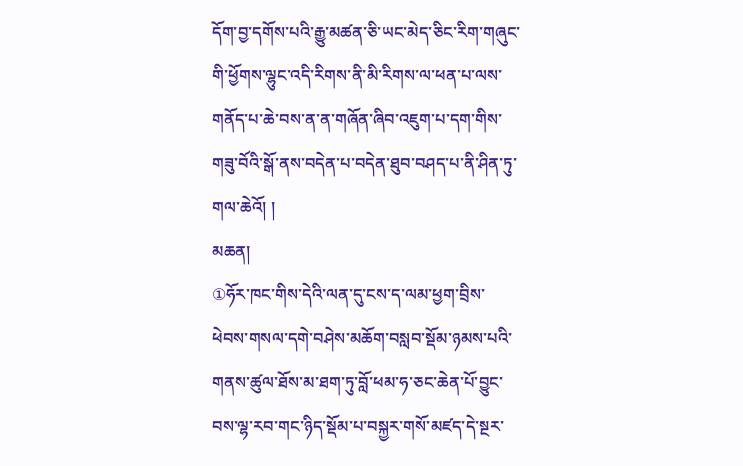དོག་བྱ་དགོས་པའི་རྒྱུ་མཚན་ཅི་ཡང་མེད་ཅིང་རིག་གཞུང་གི་ཕྱོགས་ལྷུང་འདི་རིགས་ནི་མི་རིགས་ལ་ཕན་པ་ལས་གནོད་པ་ཆེ་བས་ན་ན་གཞོན་ཞིབ་འཇུག་པ་དག་གིས་གཟུ་བོའི་སྒོ་ནས་བདེན་པ་བདེན་ཐུབ་བཤད་པ་ནི་ཤིན་ཏུ་གལ་ཆེའོ། །
མཆན།
①ཧོར་ཁང་གིས་དེའི་ལན་དུ་ངས་ད་ལམ་ཕྱག་བྲིས་ཕེབས་གསལ་དགེ་བཤེས་མཆོག་བསླབ་སྡོམ་ཉམས་པའི་གནས་ཚུལ་ཐོས་མ་ཐག་ཏུ་བློ་ཕམ་ཧ་ཅང་ཆེན་པོ་བྱུང་བས་ལྷ་རབ་གང་ཉིད་སྡོམ་པ་བསྐྱར་གསོ་མཛད་དེ་སྔར་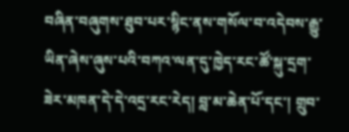བཞིན་བཞུགས་ཐུབ་པར་སྙིང་ནས་གསོལ་བ་འདེབས་རྒྱུ་ཡིན་ཞེས་ཞུས་པའི་བཀའ་ལན་དུ་ཁྱེད་རང་ཚོ་སྐུ་དྲག་ཟེར་མཁན་དེ་དེ་འདྲ་རང་རེད། བླ་མ་ཆེན་པོ་དང་། གྲུབ་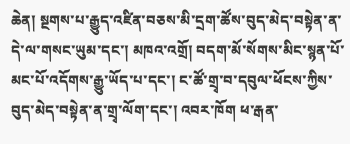ཆེན། སྔགས་པ་རྒྱུད་འཛིན་བཅས་མི་དྲག་ཚོས་བུད་མེད་བསྟེན་ན་དེ་ལ་གསང་ཡུམ་དང་། མཁའ་འགྲོ། བདག་མོ་སོགས་མིང་སྙན་པོ་མང་པོ་འདོགས་རྒྱུ་ཡོད་པ་དང་། ང་ཚོ་གྲྭ་བ་དབུལ་ཕོངས་ཀྱིས་བུད་མེད་བསྟེན་ན་གྲྭ་ལོག་དང་། འབར་ཁོག ཕ་རྒན་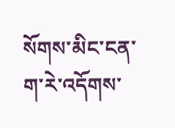སོགས་མིང་ངན་ག་རེ་འདོགས་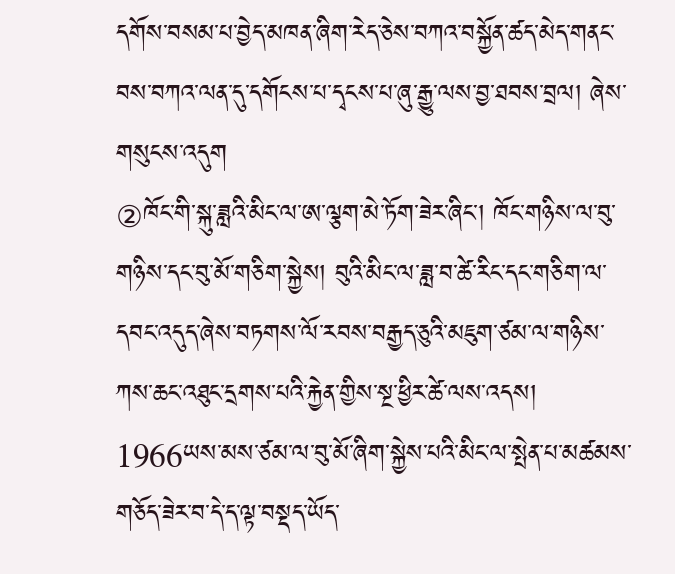དགོས་བསམ་པ་བྱེད་མཁན་ཞིག་རེད་ཅེས་བཀའ་བསྐྱོན་ཚད་མེད་གནང་བས་བཀའ་ལན་དུ་དགོངས་པ་དྭངས་པ་ཞུ་རྒྱུ་ལས་བྱ་ཐབས་བྲལ། ཞེས་གསུངས་འདུག
②ཁོང་གི་སྐུ་ཟླའི་མིང་ལ་ཨ་ལྕག་མེ་ཏོག་ཟེར་ཞིང་། ཁོང་གཉིས་ལ་བུ་གཉིས་དང་བུ་མོ་གཅིག་སྐྱེས། བུའི་མིང་ལ་ཟླ་བ་ཚེ་རིང་དང་གཅིག་ལ་དབང་འདུད་ཞེས་བཏགས་ལོ་རབས་བརྒྱད་ཅུའི་མཇུག་ཙམ་ལ་གཉིས་ ཀས་ཆང་འཐུང་དྲགས་པའི་རྐྱེན་གྱིས་སྔ་ཕྱིར་ཚེ་ལས་འདས། 1966ཡས་མས་ཙམ་ལ་བུ་མོ་ཞིག་སྐྱེས་པའི་མིང་ལ་སྤེན་པ་མཚམས་གཅོད་ཟེར་བ་དེ་ད་ལྟ་བསྡད་ཡོད་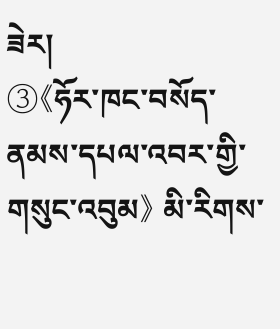ཟེར།
③《ཧོར་ཁང་བསོད་ནམས་དཔལ་འབར་གྱི་གསུང་འབུམ》 མི་རིགས་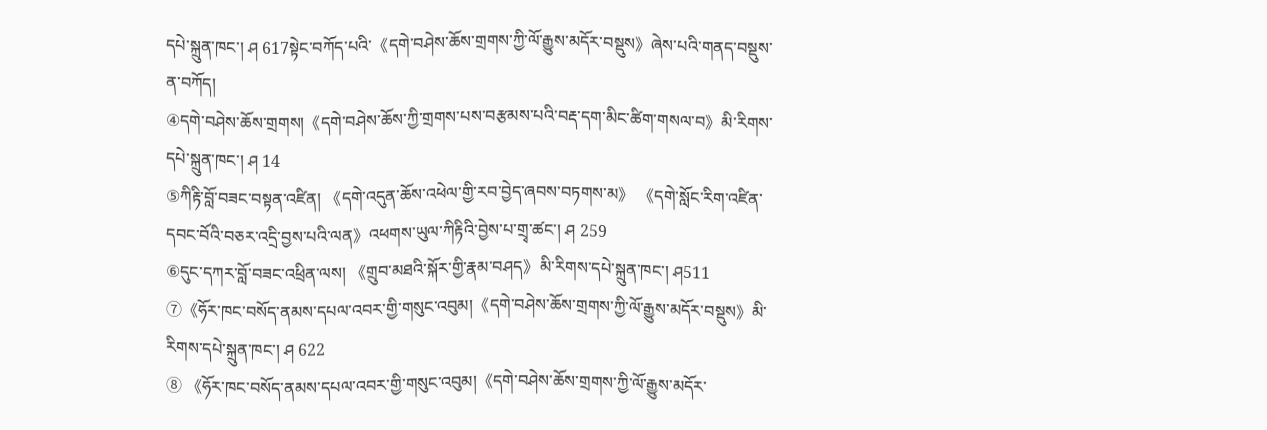དཔེ་སྐྲུན་ཁང་། ཤ 617སྟེང་བཀོད་པའི་《དགེ་བཤེས་ཆོས་གྲགས་ཀྱི་ལོ་རྒྱུས་མདོར་བསྡུས》ཞེས་པའི་གནད་བསྡུས་ན་བཀོད།
④དགེ་བཤེས་ཆོས་གྲགས།《དགེ་བཤེས་ཆོས་ཀྱི་གྲགས་པས་བརྩམས་པའི་བརྡ་དག་མིང་ཚིག་གསལ་བ》མི་རིགས་དཔེ་སྐྲུན་ཁང་། ཤ 14
⑤ཀིརྟི་བློ་བཟང་བསྟན་འཛིན། 《དགེ་འདུན་ཆོས་འཕེལ་གྱི་རབ་བྱེད་ཞབས་བཏགས་མ》 《དགེ་སློང་རིག་འཛིན་དབང་བོའི་བཅར་འདྲི་བྱས་པའི་ལན》འཕགས་ཡུལ་ཀིརྟིའི་བྱེས་པ་གྲྭ་ཚང་། ཤ 259
⑥དུང་དཀར་བློ་བཟང་འཕྲིན་ལས། 《གྲུབ་མཐའི་སྐོར་གྱི་རྣམ་བཤད》མི་རིགས་དཔེ་སྐྲུན་ཁང་། ཤ511
⑦《ཧོར་ཁང་བསོད་ནམས་དཔལ་འབར་གྱི་གསུང་འབུམ།《དགེ་བཤེས་ཆོས་གྲགས་ཀྱི་ལོ་རྒྱུས་མདོར་བསྡུས》མི་རིགས་དཔེ་སྐྲུན་ཁང་། ཤ 622
⑧ 《ཧོར་ཁང་བསོད་ནམས་དཔལ་འབར་གྱི་གསུང་འབུམ།《དགེ་བཤེས་ཆོས་གྲགས་ཀྱི་ལོ་རྒྱུས་མདོར་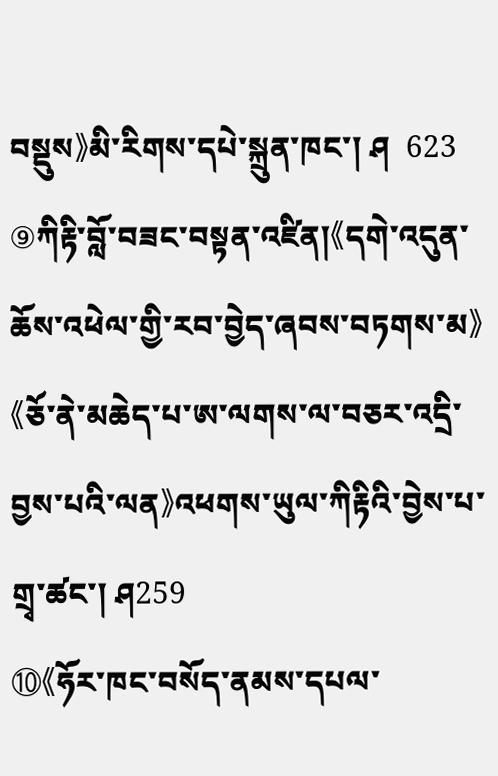བསྡུས》མི་རིགས་དཔེ་སྐྲུན་ཁང་། ཤ  623
⑨ཀིརྟི་བློ་བཟང་བསྟན་འཛིན།《དགེ་འདུན་ཆོས་འཕེལ་གྱི་རབ་བྱེད་ཞབས་བཏགས་མ》《ཅོ་ནེ་མཆེད་པ་ཨ་ལགས་ལ་བཅར་འདྲི་བྱས་པའི་ལན》འཕགས་ཡུལ་ཀིརྟིའི་བྱེས་པ་གྲྭ་ཚང་། ཤ259
⑩《ཧོར་ཁང་བསོད་ནམས་དཔལ་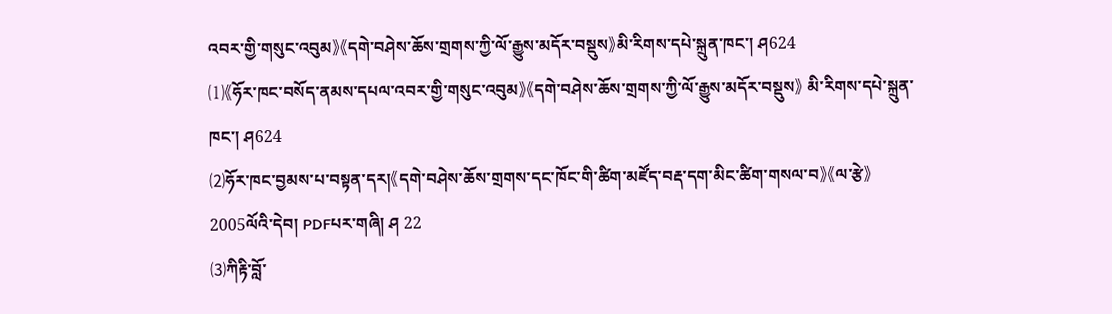འབར་གྱི་གསུང་འབུམ》《དགེ་བཤེས་ཆོས་གྲགས་ཀྱི་ལོ་རྒྱུས་མདོར་བསྡུས》མི་རིགས་དཔེ་སྐྲུན་ཁང་། ཤ624
⑴《ཧོར་ཁང་བསོད་ནམས་དཔལ་འབར་གྱི་གསུང་འབུམ》《དགེ་བཤེས་ཆོས་གྲགས་ཀྱི་ལོ་རྒྱུས་མདོར་བསྡུས》 མི་རིགས་དཔེ་སྐྲུན་ཁང་། ཤ624
⑵ཧོར་ཁང་བྱམས་པ་བསྟན་དར།《དགེ་བཤེས་ཆོས་གྲགས་དང་ཁོང་གི་ཚིག་མཛོད་བརྡ་དག་མིང་ཚིག་གསལ་བ》《ལ་རྩེ》 2005ལོའི་དེབ། PDFཔར་གཞི། ཤ 22
⑶ཀིརྟི་བློ་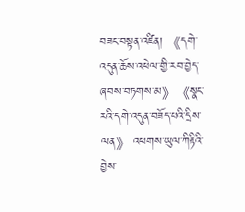བཟང་བསྟན་འཛིན། 《དགེ་འདུན་ཆོས་འཕེལ་གྱི་རབ་བྱེད་ཞབས་བཏགས་མ》《སྣང་རའི་དགེ་འདུན་བཟོད་པའི་དྲིས་ལན》 འཕགས་ཡུལ་ཀིརྟིའི་བྱེས་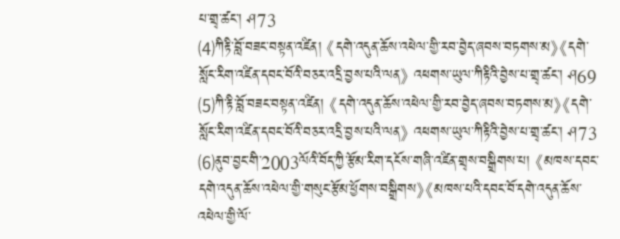པ་གྲྭ་ཚང་། ཤ73
⑷ཀིརྟི་བློ་བཟང་བསྟན་འཛིན། 《དགེ་འདུན་ཆོས་འཕེལ་གྱི་རབ་བྱེད་ཞབས་བཏགས་མ》《དགེ་སློང་རིག་འཛིན་དབང་བོའི་བཅར་འདྲི་བྱས་པའི་ལན》 འཕགས་ཡུལ་ཀིརྟིའི་བྱེས་པ་གྲྭ་ཚང་། ཤ69
⑸ཀི་རྟི་བློ་བཟང་བསྟན་འཛིན། 《དགེ་འདུན་ཆོས་འཕེལ་གྱི་རབ་བྱེད་ཞབས་བཏགས་མ》《དགེ་སློང་རིག་འཛིན་དབང་བོའི་བཅར་འདྲི་བྱས་པའི་ལན》 འཕགས་ཡུལ་ཀིརྟིའི་བྱེས་པ་གྲྭ་ཚང་། ཤ73
⑹ནུབ་བྱང་གི་2003ལོའི་བོད་ཀྱི་རྩོམ་རིག་དངོས་གཞི་འཛིན་གྲྭས་བསྒྲིགས་པ། 《མཁས་དབང་དགེ་འདུན་ཆོས་འཕེལ་གྱི་གསུང་རྩོམ་ཕྱོགས་བསྒྲིགས》《མཁས་པའི་དབང་བོ་དགེ་འདུན་ཆོས་འཕེལ་གྱི་ལོ་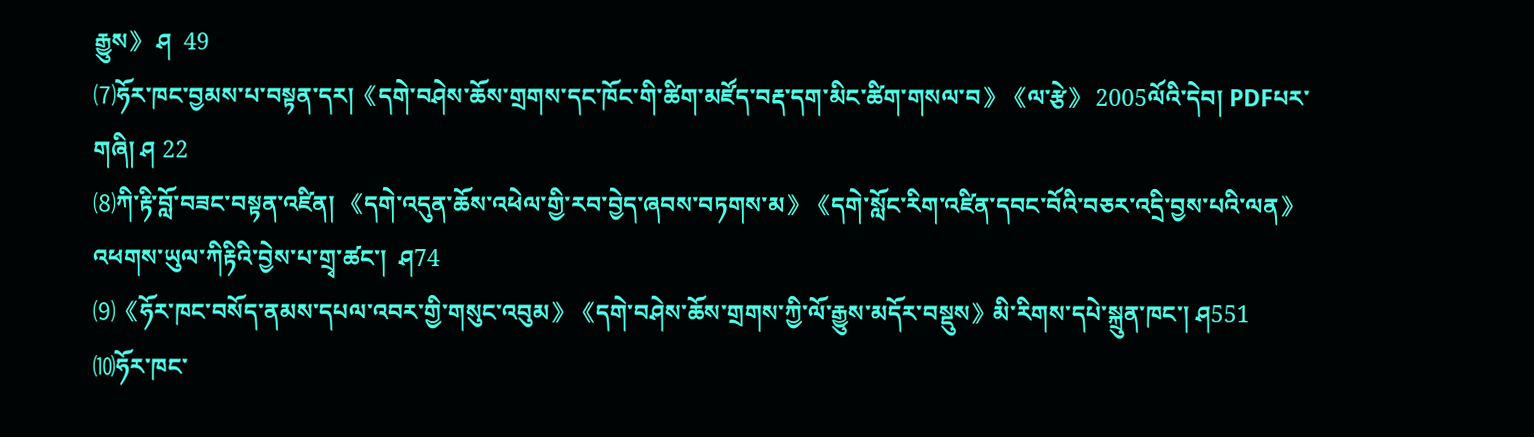རྒྱུས》 ཤ  49
⑺ཧོར་ཁང་བྱམས་པ་བསྟན་དར།《དགེ་བཤེས་ཆོས་གྲགས་དང་ཁོང་གི་ཚིག་མཛོད་བརྡ་དག་མིང་ཚིག་གསལ་བ》《ལ་རྩེ》 2005ལོའི་དེབ། PDFཔར་གཞི། ཤ 22
⑻ཀི་རྟི་བློ་བཟང་བསྟན་འཛིན། 《དགེ་འདུན་ཆོས་འཕེལ་གྱི་རབ་བྱེད་ཞབས་བཏགས་མ》《དགེ་སློང་རིག་འཛིན་དབང་བོའི་བཅར་འདྲི་བྱས་པའི་ལན》 འཕགས་ཡུལ་ཀིརྟིའི་བྱེས་པ་གྲྭ་ཚང་།  ཤ74
⑼《ཧོར་ཁང་བསོད་ནམས་དཔལ་འབར་གྱི་གསུང་འབུམ》《དགེ་བཤེས་ཆོས་གྲགས་ཀྱི་ལོ་རྒྱུས་མདོར་བསྡུས》མི་རིགས་དཔེ་སྐྲུན་ཁང་། ཤ551
⑽ཧོར་ཁང་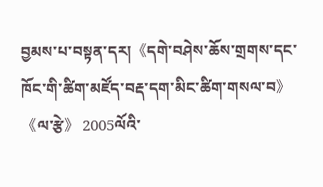བྱམས་པ་བསྟན་དར།《དགེ་བཤེས་ཆོས་གྲགས་དང་ཁོང་གི་ཚིག་མཛོད་བརྡ་དག་མིང་ཚིག་གསལ་བ》《ལ་རྩེ》 2005ལོའི་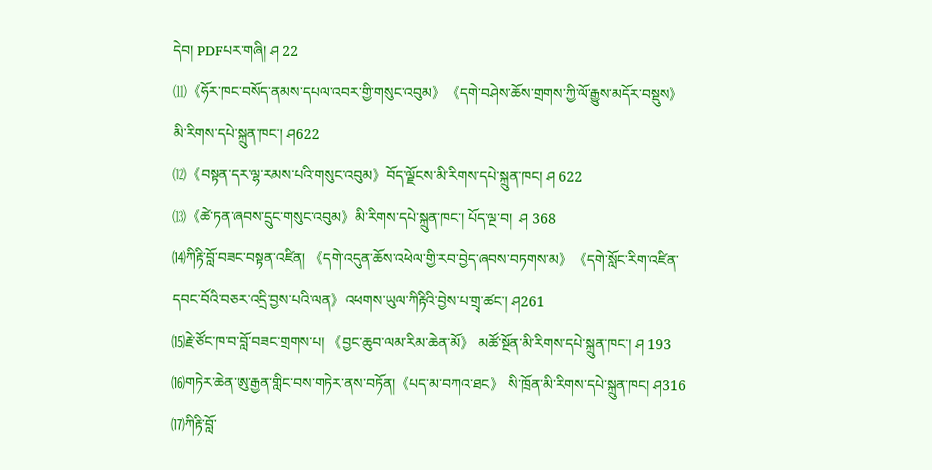དེབ། PDFཔར་གཞི། ཤ 22
⑾《ཧོར་ཁང་བསོད་ནམས་དཔལ་འབར་གྱི་གསུང་འབུམ》《དགེ་བཤེས་ཆོས་གྲགས་ཀྱི་ལོ་རྒྱུས་མདོར་བསྡུས》མི་རིགས་དཔེ་སྐྲུན་ཁང་། ཤ622
⑿《བསྟན་དར་ལྷ་རམས་པའི་གསུང་འབུམ》བོད་ལྗོངས་མི་རིགས་དཔེ་སྐྲུན་ཁང། ཤ 622
⒀《ཚེ་ཏན་ཞབས་དྲུང་གསུང་འབུམ》མི་རིགས་དཔེ་སྐྲུན་ཁང་། པོད་ལྔ་བ།  ཤ 368
⒁ཀིརྟི་བློ་བཟང་བསྟན་འཛིན། 《དགེ་འདུན་ཆོས་འཕེལ་གྱི་རབ་བྱེད་ཞབས་བཏགས་མ》《དགེ་སློང་རིག་འཛིན་དབང་བོའི་བཅར་འདྲི་བྱས་པའི་ལན》འཕགས་ཡུལ་ཀིརྟིའི་བྱེས་པ་གྲྭ་ཚང་། ཤ261
⒂རྗེ་ཙོང་ཁ་བ་བློ་བཟང་གྲགས་པ། 《བྱང་ཆུབ་ལམ་རིམ་ཆེན་མོ》 མཚོ་སྔོན་མི་རིགས་དཔེ་སྐྲུན་ཁང་། ཤ 193
⒃གཏེར་ཆེན་ཨུ་རྒྱན་གླིང་བས་གཏེར་ནས་བཏོན།《པད་མ་བཀའ་ཐང》 སི་ཁྲོན་མི་རིགས་དཔེ་སྐྲུན་ཁང། ཤ316
⒄ཀིརྟི་བློ་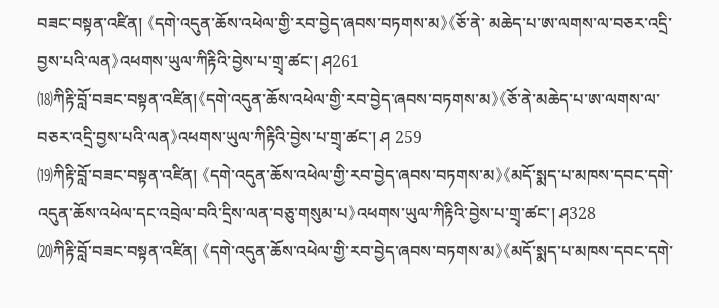བཟང་བསྟན་འཛིན། 《དགེ་འདུན་ཆོས་འཕེལ་གྱི་རབ་བྱེད་ཞབས་བཏགས་མ》《ཅོ་ནེ་ མཆེད་པ་ཨ་ལགས་ལ་བཅར་འདྲི་བྱས་པའི་ལན》འཕགས་ཡུལ་ཀིརྟིའི་བྱེས་པ་གྲྭ་ཚང་། ཤ261
⒅ཀིརྟི་བློ་བཟང་བསྟན་འཛིན།《དགེ་འདུན་ཆོས་འཕེལ་གྱི་རབ་བྱེད་ཞབས་བཏགས་མ》《ཅོ་ནེ་མཆེད་པ་ཨ་ལགས་ལ་བཅར་འདྲི་བྱས་པའི་ལན》འཕགས་ཡུལ་ཀིརྟིའི་བྱེས་པ་གྲྭ་ཚང་། ཤ 259
⒆ཀིརྟི་བློ་བཟང་བསྟན་འཛིན། 《དགེ་འདུན་ཆོས་འཕེལ་གྱི་རབ་བྱེད་ཞབས་བཏགས་མ》《མདོ་སྨད་པ་མཁས་དབང་དགེ་འདུན་ཆོས་འཕེལ་དང་འབྲེལ་བའི་དྲིས་ལན་བཅུ་གསུམ་པ》འཕགས་ཡུལ་ཀིརྟིའི་བྱེས་པ་གྲྭ་ཚང་། ཤ328
⒇ཀིརྟི་བློ་བཟང་བསྟན་འཛིན། 《དགེ་འདུན་ཆོས་འཕེལ་གྱི་རབ་བྱེད་ཞབས་བཏགས་མ》《མདོ་སྨད་པ་མཁས་དབང་དགེ་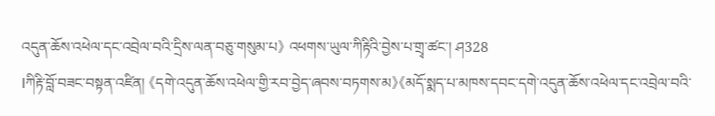འདུན་ཆོས་འཕེལ་དང་འབྲེལ་བའི་དྲིས་ལན་བཅུ་གསུམ་པ》 འཕགས་ཡུལ་ཀིརྟིའི་བྱེས་པ་གྲྭ་ཚང་། ཤ328
Ⅰཀིརྟི་བློ་བཟང་བསྟན་འཛིན། 《དགེ་འདུན་ཆོས་འཕེལ་གྱི་རབ་བྱེད་ཞབས་བཏགས་མ》《མདོ་སྨད་པ་མཁས་དབང་དགེ་འདུན་ཆོས་འཕེལ་དང་འབྲེལ་བའི་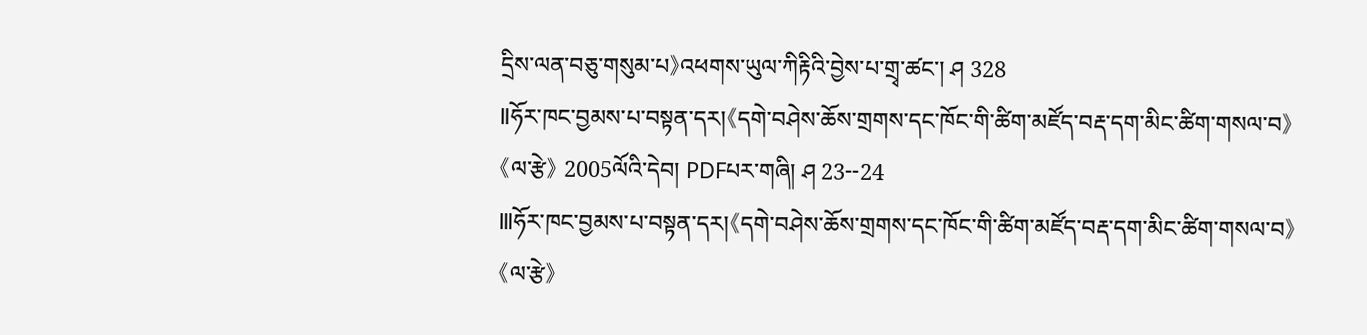དྲིས་ལན་བཅུ་གསུམ་པ》འཕགས་ཡུལ་ཀིརྟིའི་བྱེས་པ་གྲྭ་ཚང་། ཤ 328
Ⅱཧོར་ཁང་བྱམས་པ་བསྟན་དར།《དགེ་བཤེས་ཆོས་གྲགས་དང་ཁོང་གི་ཚིག་མཛོད་བརྡ་དག་མིང་ཚིག་གསལ་བ》《ལ་རྩེ》 2005ལོའི་དེབ། PDFཔར་གཞི། ཤ 23--24
Ⅲཧོར་ཁང་བྱམས་པ་བསྟན་དར།《དགེ་བཤེས་ཆོས་གྲགས་དང་ཁོང་གི་ཚིག་མཛོད་བརྡ་དག་མིང་ཚིག་གསལ་བ》《ལ་རྩེ》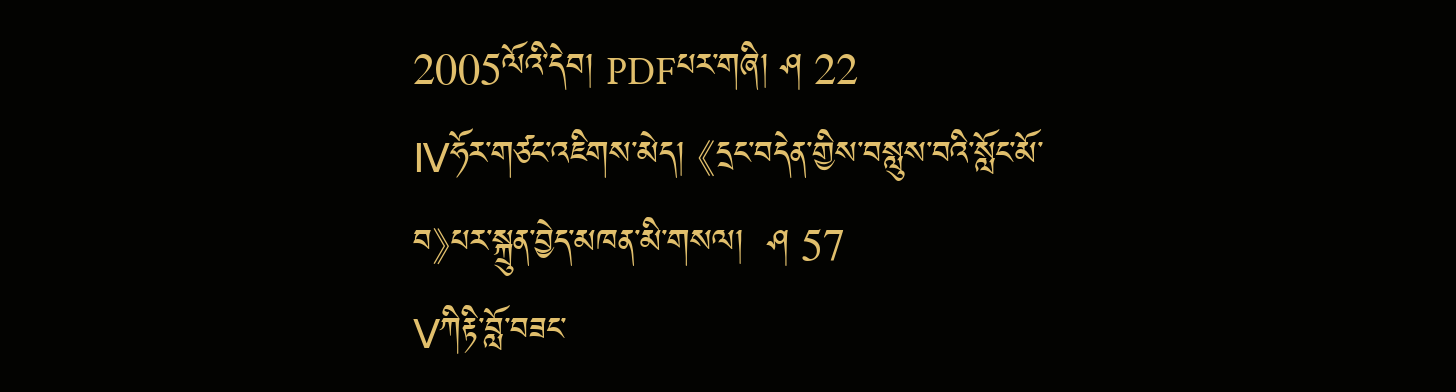2005ལོའི་དེབ། PDFཔར་གཞི། ཤ 22
Ⅳཧོར་གཙང་འཇིགས་མེད། 《དྲང་བདེན་གྱིས་བསླུས་བའི་སློང་མོ་བ》པར་སྐྲུན་བྱེད་མཁན་མི་གསལ།  ཤ 57
Ⅴཀིརྟི་བློ་བཟང་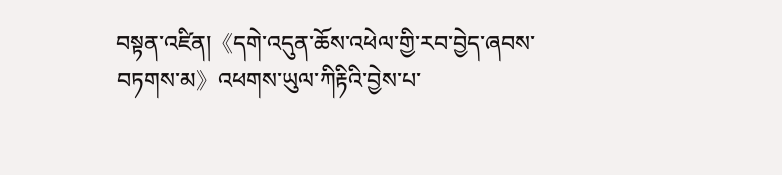བསྟན་འཛིན།《དགེ་འདུན་ཆོས་འཕེལ་གྱི་རབ་བྱེད་ཞབས་བཏགས་མ》འཕགས་ཡུལ་ཀིརྟིའི་བྱེས་པ་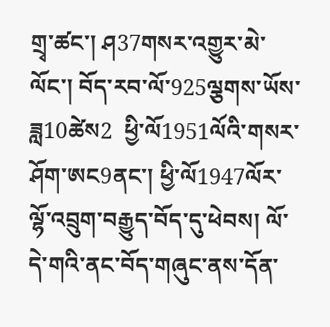གྲྭ་ཚང་། ཤ37གསར་འགྱུར་མེ་ལོང་། བོད་རབ་ལོ་925ལྕགས་ཡོས་ཟླ10ཚེས2  ཕྱི་ལོ1951ལོའི་གསར་ཤོག་ཨང9ནང་། ཕྱི་ལོ1947ལོར་ལྷོ་འབྲུག་བརྒྱུད་བོད་དུ་ཕེབས། ལོ་དེ་གའི་ནང་བོད་གཞུང་ནས་དོན་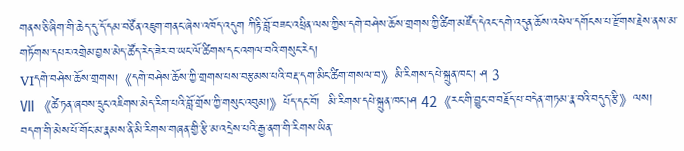གནས་ཅི་ཞིག་གི་ཆེད་དུ་དོ་དམ་བཙོན་འཇུག་གནང་ཞེས་འཁོད་འདུག ཀིརྟི་བློ་བཟང་འཕྲིན་ལས་ཀྱིས་དགེ་བཤེས་ཆོས་གྲགས་ཀྱི་ཚིག་མཛོད་དེའང་དགེ་འདུན་ཆོས་འཕེལ་དགོངས་པ་རྫོགས་རྗེས་ནས་མ་གཏོགས་དཔར་འགྲེམ་བྱས་མེད་ཚོད་རེད་ཟེར་བ་ཡང་ལོ་ཚིགས་དང་འགལ་བའི་གསུང་རེད།
Ⅵདགེ་བཤེས་ཆོས་གྲགས།《དགེ་བཤེས་ཆོས་ཀྱི་གྲགས་པས་བརྩམས་པའི་བརྡ་དག་མིང་ཚིག་གསལ་བ》མི་རིགས་དཔེ་སྐྲུན་ཁང་། ཤ 3
Ⅶ 《ཚེ་ཏན་ཞབས་དྲུང་འཇིགས་མེད་རིག་པའི་བློ་གྲོས་ཀྱི་གསུང་འབུམ།》པོད་དང་བོ།  མི་རིགས་དཔེ་སྐྲུན་ཁང་།ཤ 42《རང་གི་བྱུང་བ་བརྗོད་པ་བདེན་གཏམ་རྣ་བའི་བདུད་རྩི》ལས། བདག་གི་མེས་པོ་གོང་མ་རྣམས་ནི་མི་རིགས་གཞན་གྱི་རྩི་མ་འདྲེས་པའི་རྒྱ་ནག་གི་རིགས་ཡིན་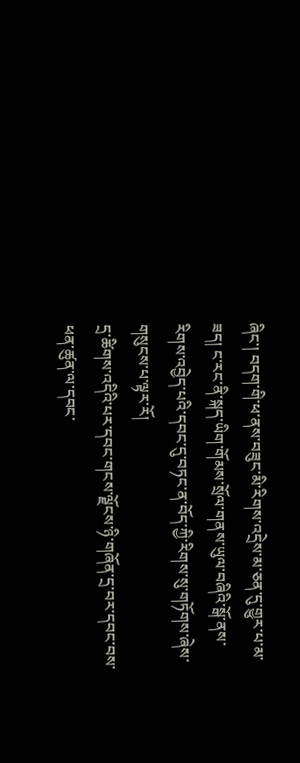ཞིང་། བདག་གི་ཕ་ནས་བཟུང་མི་རིགས་འདྲེས་མ་ཅན་དུ་གྱུར་པ་མ་ཟད། ང་རང་ནི་སྐད་ཡིག་གོམས་སྲོལ་གནས་ཡུལ་བཞིའི་སྒོ་ནས་རིགས་འབྱེད་པའི་དབང་དུ་བཏང་ན་བོད་ཀྱི་རིགས་སུ་གཏོགས་ཞེས་གསུངས་པ་ལྟར་རོ།
དྲ་ཚིགས་འདིའི་པར་དབང་གངས་ལྗོངས་ཉི་གཞོན་དྲ་བར་དབང་བས་ཕན་ཚུན་ལ་དབང་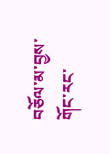བཅོལ་མ་བྱས་གོང་རང་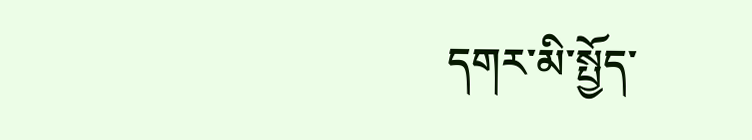དགར་མི་སྤྱོད་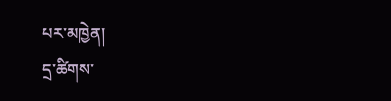པར་མཁྱེན།
དྲ་ཚིགས་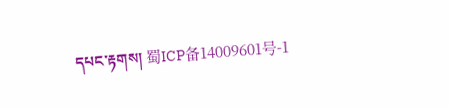དཔང་རྟགས། 蜀ICP备14009601号-1